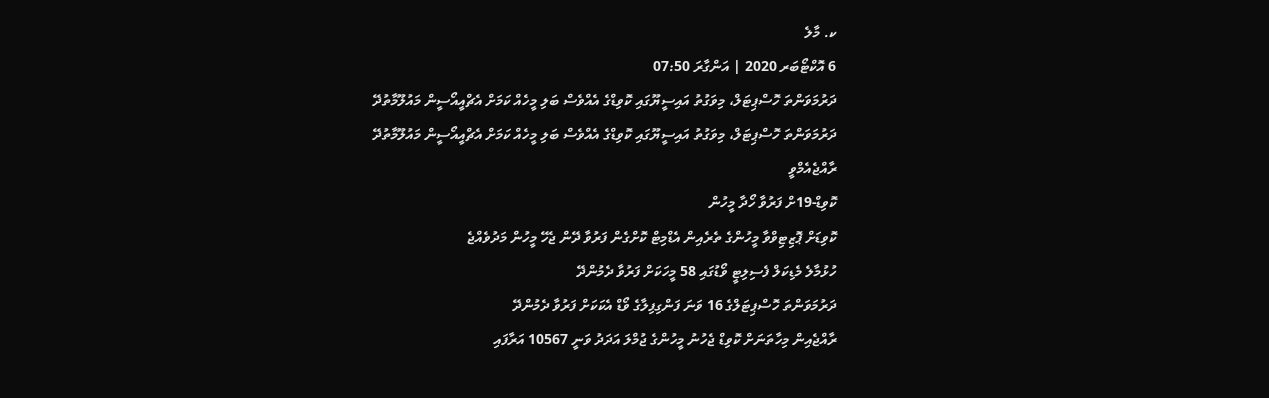ކ. މާލެ
6 އޮކްޓޯބަރ 2020 | އަންގާރަ 07:50
ދަރުމަވަންތަ ހޮސްޕިޓަލް، މިވަގުތު އައިސީޔޫގައި ކޮވިޑްގެ އެއްވެސް ބަލި މީހެއް ކަމަށް އެޗްއީއޯސީން މައުލޫމާތުދޭ
ދަރުމަވަންތަ ހޮސްޕިޓަލް، މިވަގުތު އައިސީޔޫގައި ކޮވިޑްގެ އެއްވެސް ބަލި މީހެއް ކަމަށް އެޗްއީއޯސީން މައުލޫމާތުދޭ
ރާއްޖެއެމްވީ
ކޮވިޑް-19ށް ފަރުވާ ހޯދާ މީހުން
ކޮވިޑަށް ޕޮޒިޓިވްވާ މީހުންގެ ތެރެއިން އެޑްމިޓް ކޮށްގެން ފަރުވާ ދޭން ޖެހޭ މީހުން މަދުވެއްޖެ
ހުޅުމާލެ މެޑިކަލް ފެސިލިޓީ ވޯޑުގައި 58 މީހަކަށް ފަރުވާ ދެމުންދޭ
ދަރުމަވަންތަ ހޮސްޕިޓަލްގެ 16 ވަނަ ފަންގިފިލާގެ ވޯޑް އެކަކަށް ފަރުވާ ދެމުންދޭ
ރާއްޖެއިން މިހާތަނަށް ކޮވިޑް ޖެހުނު މީހުންގެ ޖުމްލަ އަދަދު ވަނީ 10567 އަރާފައި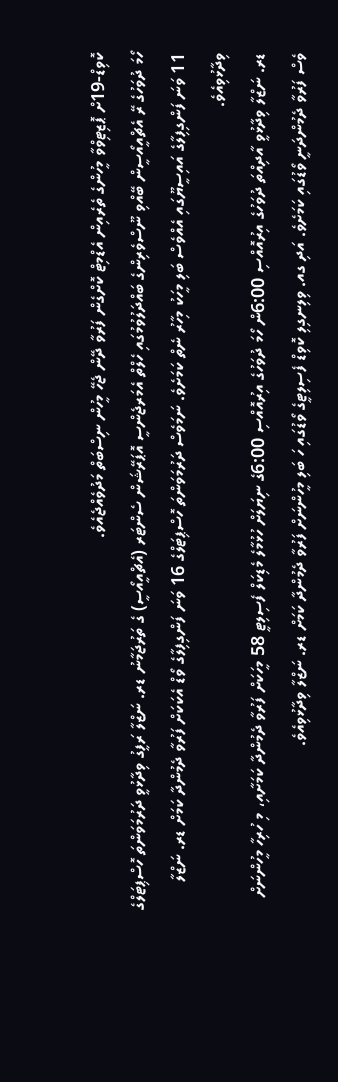ކޮވިޑް-19ށް ޕޮޒިޓިވްވާ މީހުންގެ ތެރެއިން އެޑްމިޓް ކޮށްގެން ފަރުވާ ދޭން ޖެހޭ މީހުން ނިސްބަތް މަދުވެއްޖެއެވެ.
ހޯމަ ދުވަހުގެ ރޭ އެޗްއީއޯސީން ބޭއްވި ނޫސްވެރިންގެ ބައްދަލުވުމުގައި ހެލްތް އެމަރޖެންސީ އޮޕަރޭޝަން ސެންޓަރ (އެޗްއީއޯސީ) ގެ ތަރުޖަމާނު ޑރ. ނަޒްލާ ރަފީގު ވިދާޅުވީ ދަރުމަވަންތަ ހޮސްޕިޓަލްގެ 11 ވަނަ ފަންގިފިލާގެ އައިސީޔޫގައި އެއްވެސް ބަލި މީހަކު މިހާރު ނެތް ކަމަށެވެ. ނަމަވެސް ދަރުމަވަންތަ ހޮސްޕިޓަލްގެ 16 ވަނަ ފަންގިފިލާގެ ވޯޑް އެކަކަށް ފަރުވާ ދެމުންދާ ކަމަށް ޑރ. ނަޒްލާ ވިދާޅުވިއެވެ.
ޑރ. ނަޒްލާ ވިދާޅުވީ އާދިއްތަ ދުވަހުގެ އިރުއޮއްސި 6:00ން ހޯމަ ދުވަހުގެ އިރުއޮއްސި 6:00ގެ ނިޔަލަށް ހުޅުމާލެ މެޑިކަލް ފެސިލިޓީ 58 މީހަކަށް ފަރުވާ ދެމުންދާ ކަމަށާއި، މި ހުރިހާ މީހުންނަށް ވެސް ފަރުވާ ދެމުންދަނީ ވޯޑުގައި ކަމަށެވެ. އަދި ގއ. ވިލިނގިލި ކޮވިޑް ފެސިލިޓީގެ ވޯޑުގައި ހަ ބަލި މީހުންނަށް ފަރުވާ ދެމުންދާ ކަމަށް ޑރ. ނަޒްލާ ވިދާޅުވިއެވެ.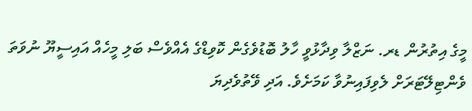މީގެ އިތުރުން ޑރ. ނަޒްލާ ވިދާޅުވީ ހާލު ބޮޑުވެގެން ކޮވިޑްގެ އެއްވެސް ބަލި މީހެއް އައިސީޔޫ ނުވަތަ ވެންޓިލޭޓަރަށް ލެވިފައިނުވާ ކަމަށެވެ. އަދި ވޭތުވެދިޔަ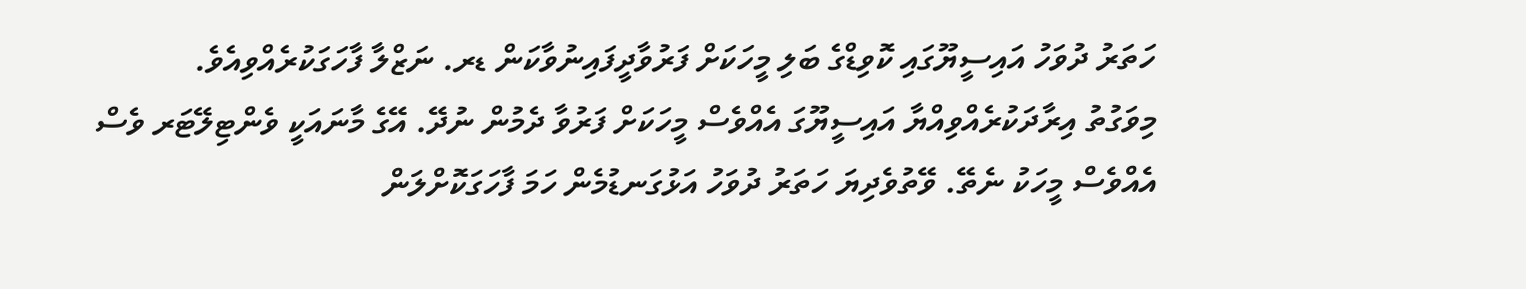ހަތަރު ދުވަހު އައިސީޔޫގައި ކޮވިޑްގެ ބަލި މީހަކަށް ފަރުވާދީފައިނުވާކަން ޑރ. ނަޒްލާ ފާހަގަކުރެއްވިއެވެ.
މިވަގުތު އިރާދަކުރެއްވިއްޔާ އައިސީޔޫގަ އެއްވެސް މީހަކަށް ފަރުވާ ދެމުން ނުދޭ. އޭގެ މާނައަކީ ވެންޓިލޭޓަރ ވެސް އެއްވެސް މީހަކު ނެތޭ. ވޭތުވެދިޔަ ހަތަރު ދުވަހު އަޅުގަނޑުމެން ހަމަ ފާހަގަކޮށްލަން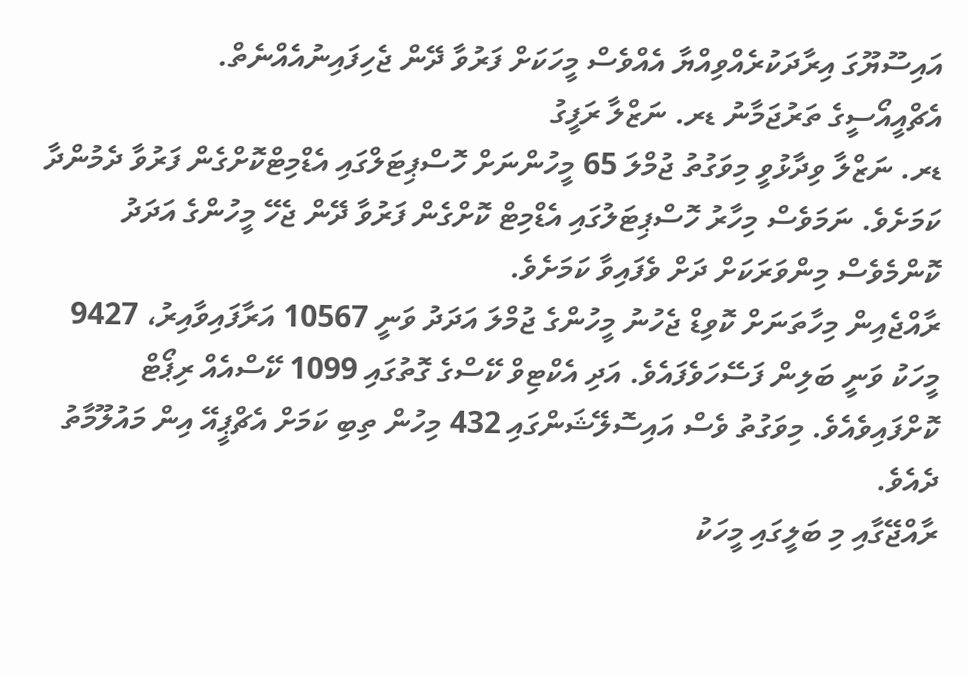އައިސޫޔޫގަ އިރާދަކުރެއްވިއްޔާ އެއްވެސް މީހަކަށް ފަރުވާ ދޭން ޖެހިފައިނުއެއްނެތް.
އެޗްއީއޯސީގެ ތަރުޖަމާނު ޑރ. ނަޒްލާ ރަފީގު
ޑރ. ނަޒްލާ ވިދާޅުވީ މިވަގުތު ޖުމްލަ 65 މީހުންނަށް ހޮސްޕިޓަލްގައި އެޑްމިޓްކޮށްގެން ފަރުވާ ދެމުންދާ ކަމަށެވެ. ނަމަވެސް މިހާރު ހޮސްޕިޓަލުގައި އެޑްމިޓް ކޮށްގެން ފަރުވާ ދޭން ޖެހޭ މީހުންގެ އަދަދު ކޮންމެވެސް މިންވަރަކަށް ދަށް ވެފައިވާ ކަމަށެވެ.
ރާއްޖެއިން މިހާތަނަށް ކޮވިޑް ޖެހުނު މީހުންގެ ޖުމްލަ އަދަދު ވަނީ 10567 އަރާފައިވާއިރު، 9427 މީހަކު ވަނީ ބަލިން ފަސޭހަވެފައެވެ. އަދި އެކްޓިވް ކޭސްގެ ގޮތުގައި 1099 ކޭސްއެއް ރިޕޯޓް ކޮށްފައިވެއެވެ. މިވަގުތު ވެސް އައިސޮލޭޝަންގައި 432 މިހުން ތިބި ކަމަށް އެޗްޕީއޭ އިން މައުލޫމާތު ދެއެވެ.
ރާއްޖޭގާއި މި ބަލީގައި މީހަކު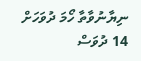ނިޔާނުވާތާ ހޯމަ ދުވަހަށް 14 ދުވަސް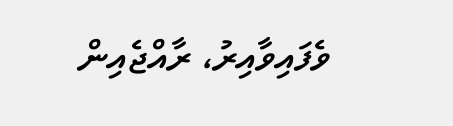ވެފައިވާއިރު، ރާއްޖެއިން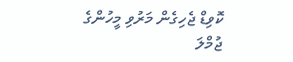ކޮވިޑް ޖެހިގެން މަރުވި މީހުންގެ ޖުމްލަ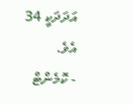އަދަދަކީ 34 އެވެ.
- ކޮމެންޓް